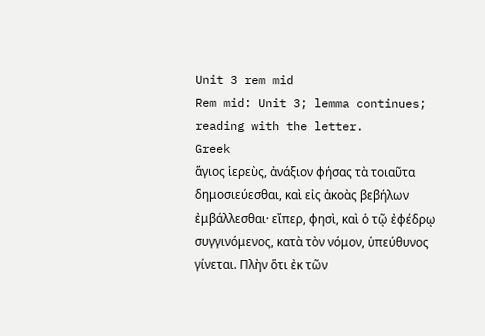Unit 3 rem mid
Rem mid: Unit 3; lemma continues; reading with the letter.
Greek
ἅγιος ἱερεὺς, ἀνάξιον φήσας τὰ τοιαῦτα δημοσιεύεσθαι, καὶ εἰς ἀκοὰς βεβήλων ἐμβάλλεσθαι· εἴπερ, φησὶ, καὶ ὁ τῷ ἐφέδρῳ συγγινόμενος, κατὰ τὸν νόμον, ὑπεύθυνος γίνεται. Πλὴν ὅτι ἐκ τῶν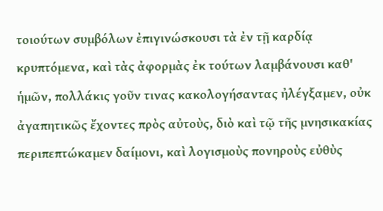τοιούτων συμβόλων ἐπιγινώσκουσι τὰ ἐν τῇ καρδίᾳ κρυπτόμενα, καὶ τὰς ἀφορμὰς ἐκ τούτων λαμβάνουσι καθ' ἡμῶν, πολλάκις γοῦν τινας κακολογήσαντας ἠλέγξαμεν, οὐκ ἀγαπητικῶς ἔχοντες πρὸς αὐτοὺς, διὸ καὶ τῷ τῆς μνησικακίας περιπεπτώκαμεν δαίμονι, καὶ λογισμοὺς πονηροὺς εὐθὺς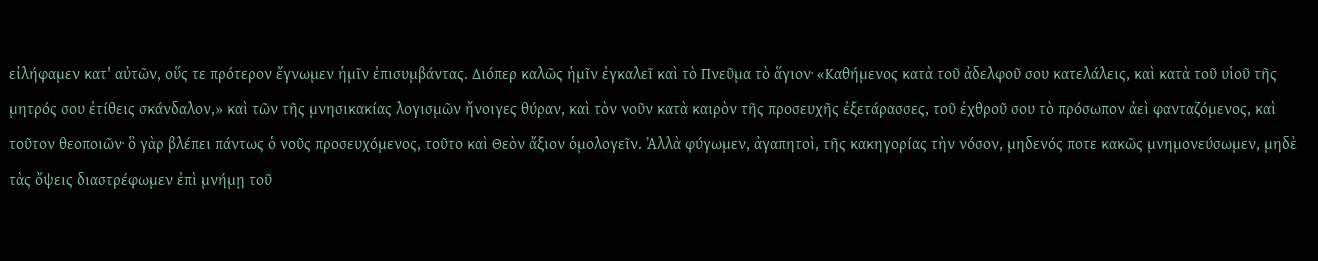εἰλήφαμεν κατ' αὐτῶν, οὕς τε πρότερον ἔγνωμεν ἡμῖν ἐπισυμβάντας. ∆ιόπερ καλῶς ἡμῖν ἐγκαλεῖ καὶ τὸ Πνεῦμα τὸ ἅγιον· «Καθήμενος κατὰ τοῦ ἀδελφοῦ σου κατελάλεις, καὶ κατὰ τοῦ υἱοῦ τῆς μητρός σου ἐτίθεις σκάνδαλον,» καὶ τῶν τῆς μνησικακίας λογισμῶν ἤνοιγες θύραν, καὶ τὸν νοῦν κατὰ καιρὸν τῆς προσευχῆς ἐξετάρασσες, τοῦ ἐχθροῦ σου τὸ πρόσωπον ἀεὶ φανταζόμενος, καὶ τοῦτον θεοποιῶν· ὃ γὰρ βλέπει πάντως ὁ νοῦς προσευχόμενος, τοῦτο καὶ Θεὸν ἄξιον ὁμολογεῖν. Ἀλλὰ φύγωμεν, ἀγαπητοὶ, τῆς κακηγορίας τὴν νόσον, μηδενός ποτε κακῶς μνημονεύσωμεν, μηδὲ τὰς ὄψεις διαστρέφωμεν ἐπὶ μνήμῃ τοῦ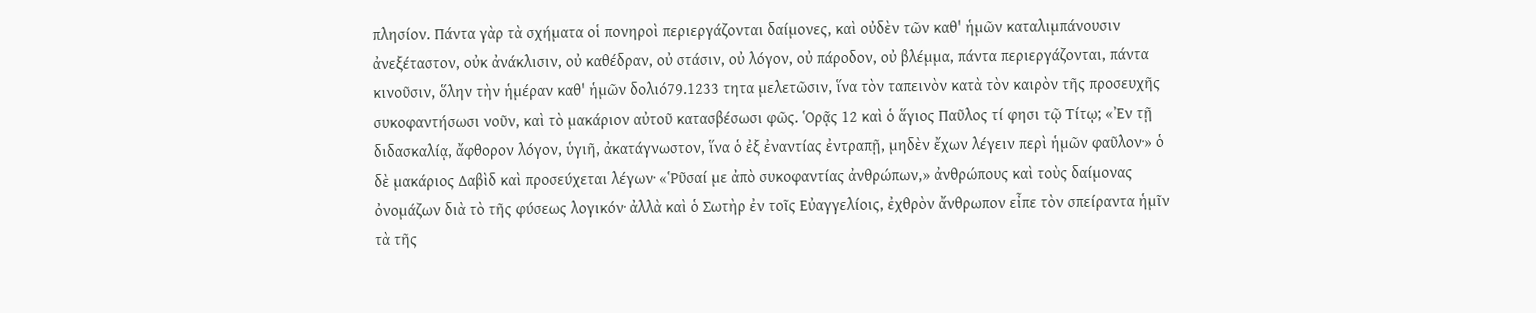πλησίον. Πάντα γὰρ τὰ σχήματα οἱ πονηροὶ περιεργάζονται δαίμονες, καὶ οὐδὲν τῶν καθ' ἡμῶν καταλιμπάνουσιν ἀνεξέταστον, οὐκ ἀνάκλισιν, οὐ καθέδραν, οὐ στάσιν, οὐ λόγον, οὐ πάροδον, οὐ βλέμμα, πάντα περιεργάζονται, πάντα κινοῦσιν, ὅλην τὴν ἡμέραν καθ' ἡμῶν δολιό79.1233 τητα μελετῶσιν, ἵνα τὸν ταπεινὸν κατὰ τὸν καιρὸν τῆς προσευχῆς συκοφαντήσωσι νοῦν, καὶ τὸ μακάριον αὐτοῦ κατασβέσωσι φῶς. Ὁρᾷς 12 καὶ ὁ ἅγιος Παῦλος τί φησι τῷ Τίτῳ; «Ἐν τῇ διδασκαλίᾳ, ἄφθορον λόγον, ὑγιῆ, ἀκατάγνωστον, ἵνα ὁ ἐξ ἐναντίας ἐντραπῇ, μηδὲν ἔχων λέγειν περὶ ἡμῶν φαῦλον·» ὁ δὲ μακάριος ∆αβὶδ καὶ προσεύχεται λέγων· «Ῥῦσαί με ἀπὸ συκοφαντίας ἀνθρώπων,» ἀνθρώπους καὶ τοὺς δαίμονας ὀνομάζων διὰ τὸ τῆς φύσεως λογικόν· ἀλλὰ καὶ ὁ Σωτὴρ ἐν τοῖς Εὐαγγελίοις, ἐχθρὸν ἄνθρωπον εἶπε τὸν σπείραντα ἡμῖν τὰ τῆς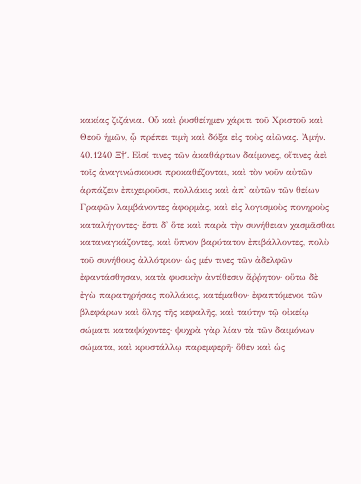κακίας ζιζάνια. Οὗ καὶ ῥυσθείημεν χάριτι τοῦ Χριστοῦ καὶ Θεοῦ ἡμῶν, ᾧ πρέπει τιμὴ καὶ δόξα εἰς τοὺς αἰῶνας. Ἀμήν. 40.1240 Ξ†ʹ. Εἰσί τινες τῶν ἀκαθάρτων δαίμονες, οἵτινες ἀεὶ τοῖς ἀναγινώσκουσι προκαθέζονται, καὶ τὸν νοῦν αὐτῶν ἁρπάζειν ἐπιχειροῦσι, πολλάκις καὶ ἀπ' αὐτῶν τῶν θείων Γραφῶν λαμβάνοντες ἀφορμὰς, καὶ εἰς λογισμοὺς πονηροὺς καταλήγοντες· ἔστι δ' ὅτε καὶ παρὰ τὴν συνήθειαν χασμᾶσθαι καταναγκάζοντες, καὶ ὕπνον βαρύτατον ἐπιβάλλοντες, πολὺ τοῦ συνήθους ἀλλότριον· ὡς μέν τινες τῶν ἀδελφῶν ἐφαντάσθησαν, κατὰ φυσικὴν ἀντίθεσιν ἄῤῥητον· οὕτω δὲ ἐγὼ παρατηρήσας πολλάκις, κατέμαθον· ἐφαπτόμενοι τῶν βλεφάρων καὶ ὅλης τῆς κεφαλῆς, καὶ ταύτην τῷ οἰκείῳ σώματι καταψύχοντες· ψυχρὰ γὰρ λίαν τὰ τῶν δαιμόνων σώματα, καὶ κρυστάλλῳ παρεμφερῆ· ὅθεν καὶ ὡς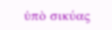ὑπὸ σικύας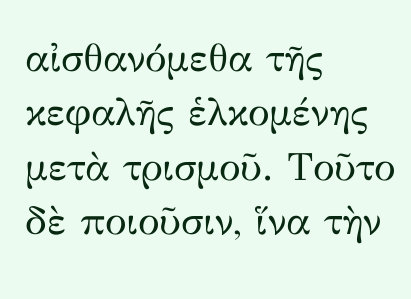αἰσθανόμεθα τῆς κεφαλῆς ἑλκομένης μετὰ τρισμοῦ. Τοῦτο δὲ ποιοῦσιν, ἵνα τὴν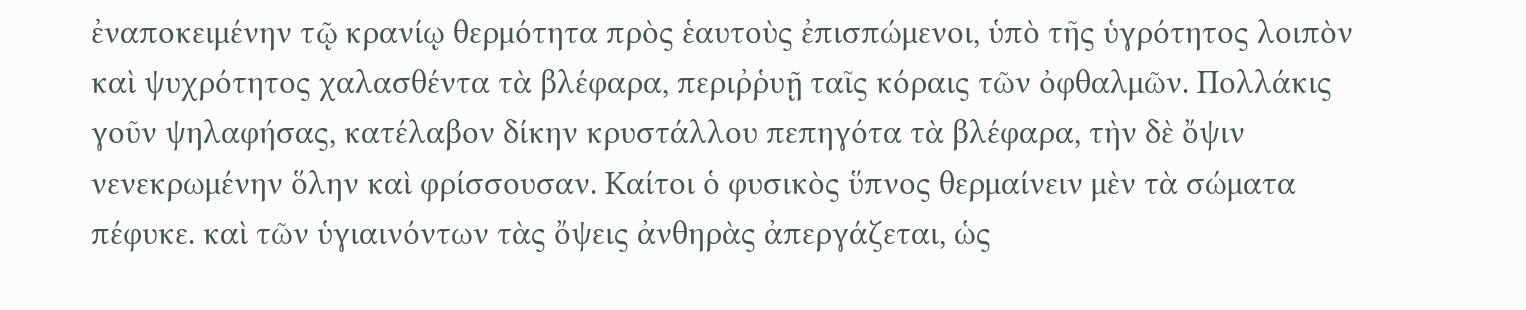ἐναποκειμένην τῷ κρανίῳ θερμότητα πρὸς ἑαυτοὺς ἐπισπώμενοι, ὑπὸ τῆς ὑγρότητος λοιπὸν καὶ ψυχρότητος χαλασθέντα τὰ βλέφαρα, περιῤῥυῇ ταῖς κόραις τῶν ὀφθαλμῶν. Πολλάκις γοῦν ψηλαφήσας, κατέλαβον δίκην κρυστάλλου πεπηγότα τὰ βλέφαρα, τὴν δὲ ὄψιν νενεκρωμένην ὅλην καὶ φρίσσουσαν. Καίτοι ὁ φυσικὸς ὕπνος θερμαίνειν μὲν τὰ σώματα πέφυκε. καὶ τῶν ὑγιαινόντων τὰς ὄψεις ἀνθηρὰς ἀπεργάζεται, ὡς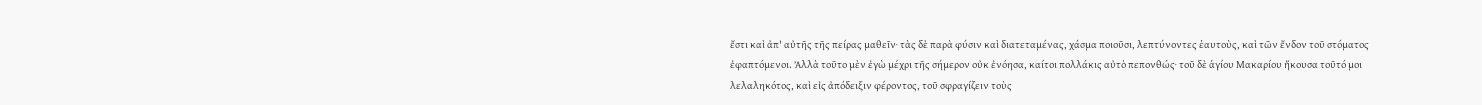ἔστι καὶ ἀπ' αὐτῆς τῆς πείρας μαθεῖν· τὰς δὲ παρὰ φύσιν καὶ διατεταμένας, χάσμα ποιοῦσι, λεπτύνοντες ἑαυτοὺς, καὶ τῶν ἔνδον τοῦ στόματος ἐφαπτόμενοι. Ἀλλὰ τοῦτο μὲν ἐγὼ μέχρι τῆς σήμερον οὐκ ἐνόησα, καίτοι πολλάκις αὐτὸ πεπονθώς· τοῦ δὲ ἁγίου Μακαρίου ἤκουσα τοῦτό μοι λελαληκότος, καὶ εἰς ἀπόδειξιν φέροντος, τοῦ σφραγίζειν τοὺς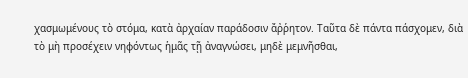χασμωμένους τὸ στόμα, κατὰ ἀρχαίαν παράδοσιν ἄῤῥητον. Ταῦτα δὲ πάντα πάσχομεν, διὰ τὸ μὴ προσέχειν νηφόντως ἡμᾶς τῇ ἀναγνώσει, μηδὲ μεμνῆσθαι,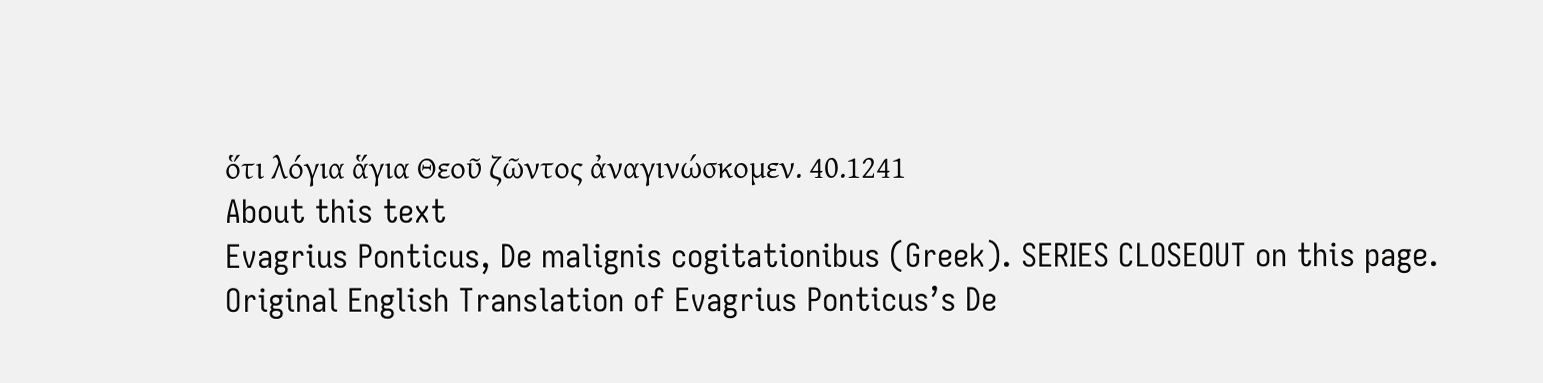ὅτι λόγια ἅγια Θεοῦ ζῶντος ἀναγινώσκομεν. 40.1241
About this text
Evagrius Ponticus, De malignis cogitationibus (Greek). SERIES CLOSEOUT on this page.
Original English Translation of Evagrius Ponticus’s De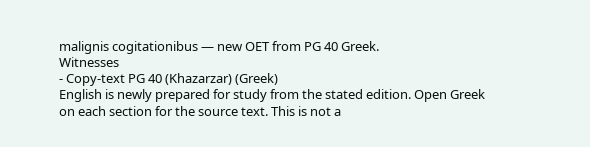malignis cogitationibus — new OET from PG 40 Greek.
Witnesses
- Copy-text PG 40 (Khazarzar) (Greek)
English is newly prepared for study from the stated edition. Open Greek on each section for the source text. This is not a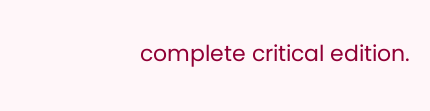complete critical edition.